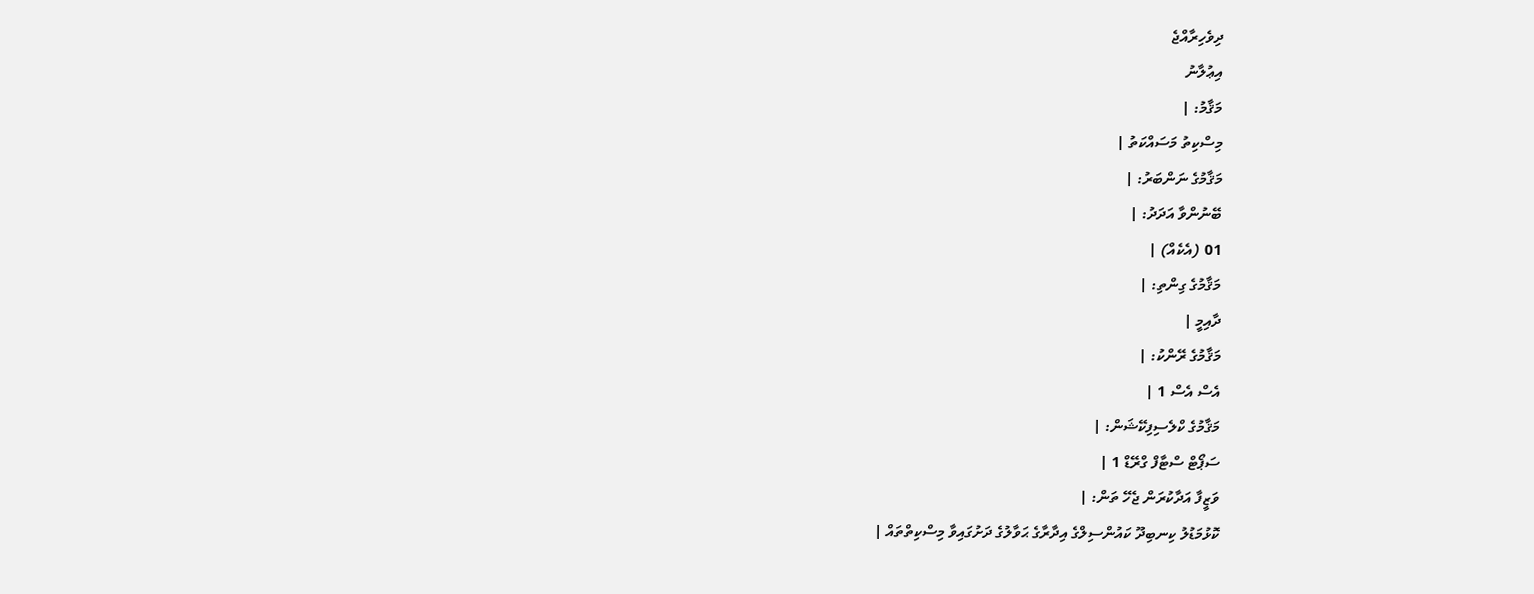ދިވެހިރާއްޖެ
އިޢުލާނު
މަޤާމު: |
މިސްކިތު މަސައްކަތު |
މަޤާމުގެ ނަންބަރު: |
ބޭނުންވާ އަދަދު: |
01 (އެކެއް) |
މަޤާމުގެ ގިންތި: |
ދާއިމީ |
މަޤާމުގެ ރޭންކު: |
އެސް އެސް 1 |
މަޤާމުގެ ކްލެސިފިކޭޝަން: |
ސަޕޯޓް ސްޓާފް ގްރޭޑް 1 |
ވަޒީފާ އަދާކުރަން ޖެހޭ ތަން: |
ކޮޅުމަޑުލު ކިނބިދޫ ކައުންސިލްގެ އިދާރާގެ ޙަވާލުގެ ދަށުގައިވާ މިސްކިތްތައް |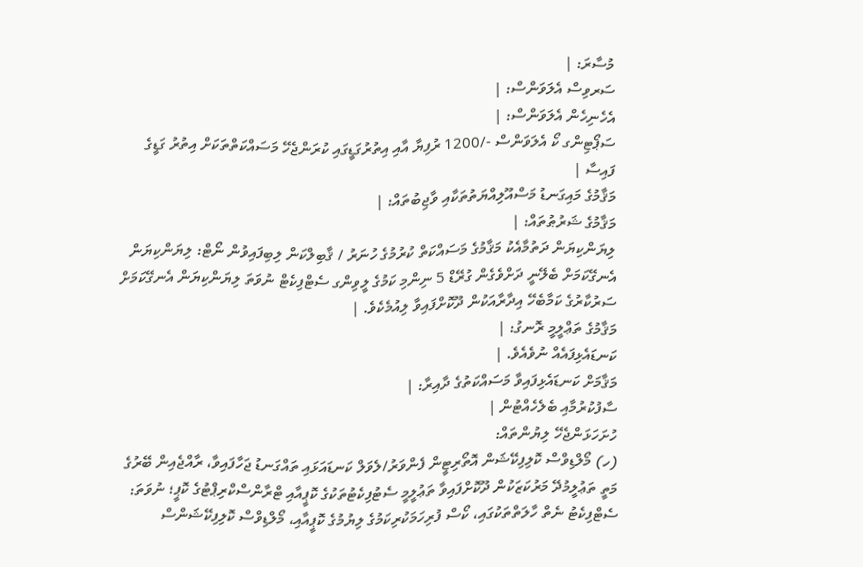މުސާރަ: |
ސަރވިސް އެލަވަންސް: |
އެހެނިހެން އެލަވަންސް: |
ސަޕޯޓިންގ ކޯ އެލަވަންސް -/1200 ރުފިޔާ އާއި އިތުރުގަޑީގައި ކުރަންޖެހޭ މަސައްކަތްތަކަށް އިތުރު ގަޑީގެ ފައިސާ |
މަޤާމުގެ މައިގަނޑު މަސްއޫލިއްޔަތުތަކާއި ވާޖިބުތައް: |
މަޤާމުގެ ޝަރުޠުތައް: |
ލިޔަންކިޔަން ދަތުމާއެކު މަޤާމުގެ މަސައްކަތް ކުރުމުގެ ހުނަރު / ޤާބިލްކަން ލިބިފައިވުން ނޯޓް: ލިޔަންކިޔަން އެނގޭކަމަށް ބެލޭނީ ދަށްވެގެން ގުރޭޑް 5 ނިންމި ކަމުގެ ލީވިންގ ސެޓްފިކެޓް ނުވަތަ ލިޔަންކިޔަން އެނގޭކަމަށް ސަރުކާރުގެ ކަމާބެހޭ އިދާރާއަކުން ދޫކޮށްފައިވާ ލިއުމެކެވެ. |
މަޤާމުގެ ތަޢްލީމީ ރޮނގު: |
ކަނޑައެޅިފައެއް ނުވެއެވެ. |
މަޤާމަށް ކަނޑައެޅިފައިވާ މަސައްކަތުގެ ދާއިރާ: |
ސާފުކުރުމާއި ބެލެހެއްޓުން |
ހުށަހަޅަންޖެހޭ ލިޔުންތައް:
(ހ) މޯލްޑިވްސް ކޮލިފިކޭޝަން އޮތޯރިޓީން ފެންވަރު/ލެވަލް ކަނޑައަޅައި ތައްގަނޑު ޖަހާފައިވާ، ރާއްޖެއިން ބޭރުގެ މަތީ ތަޢުލީމުދޭ މަރުކަޒަކުން ދޫކޮށްފައިވާ ތަޢުލީމީ ސެޓުފިކެޓުތަކުގެ ކޮޕީއާއި ޓްރާންސްކްރިޕްޓުގެ ކޮޕީ؛ ނުވަތަ: ސެޓްފިކެޓު ނެތް ހާލަތްތަކުގައި، ކޯސް ފުރިހަމަކުރިކަމުގެ ލިޔުމުގެ ކޮޕީއާއި، މޯލްޑިވްސް ކޮލިފިކޭޝަންސް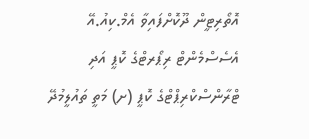އޮތޯރިޓީން ދޫކޮށްފައިވާ އެމް.ކިއު.އޭ އެސެސްމެންޓް ރިޕޯރޓްގެ ކޮޕީ އަދި ޓްރާންސްކްރިޕްޓްގެ ކޮޕީ (ށ) މަތީ ތައުލީމުދޭ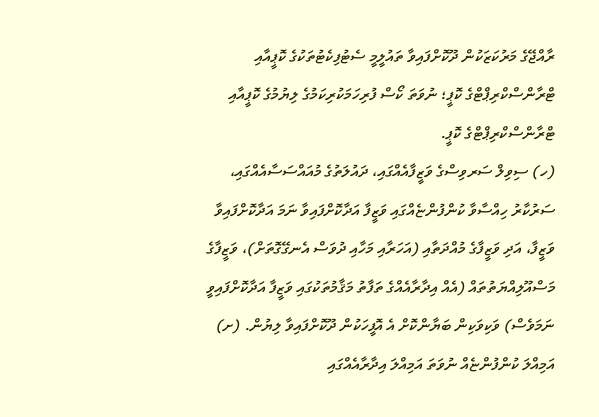ރާއްޖޭގެ މަރުކަޒަކުން ދޫކޮށްފައިވާ ތައުލީމީ ސެޓުފިކެޓުތަކުގެ ކޮޕީއާއި ޓްރާންސްކްރިޕްޓްގެ ކޮޕީ؛ ނުވަތަ ކޯސް ފުރިހަމަކުރިކަމުގެ ލިޔުމުގެ ކޮޕީއާއި ޓްރާންސްކްރިޕްޓްގެ ކޮޕީ.
(ހ) ސިވިލް ސަރވިސްގެ ވަޒީފާއެއްގައި، ދައުލަތުގެ މުއައްސަސާއެއްގައި، ސަރުކާރު ހިއްސާވާ ކުންފުންޏެއްގައި ވަޒީފާ އަދާކޮށްފައިވާ ނަމަ އަދާކޮށްފައިވާ ވަޒީފާ، އަދި ވަޒީފާގެ މުއްދަތާއި (އަހަރާއި މަހާއި ދުވަސް އެނގޭގޮތަށް)، ވަޒީފާގެ މަސްއޫލިއްޔަތުތައް (އެއް އިދާރާއެއްގެ ތަފާތު މަޤާމުތަކުގައި ވަޒީފާ އަދާކޮށްފައިވީ ނަމަވެސް) ވަކިވަކިން ބަޔާންކޮށް އެ އޮފީހަކުން ދޫކޮށްފައިވާ ލިޔުން. (ށ) އަމިއްލަ ކުންފުންޏެއް ނުވަތަ އަމިއްލަ އިދާރާއެއްގައި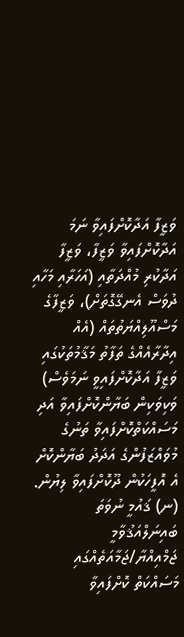ވަޒީފާ އަދާކޮށްފައިވާ ނަމަ އަދާކޮށްފައިވާ ވަޒީފާ، ވަޒީފާ އަދާކުރި މުއްދަތާއި (އަހަރާއި މަހާއި ދުވަސް އެނގޭގޮތަށް)، ވަޒީފާގެ މަސްއޫލިއްޔަތުތައް (އެއް އިދާރާއެއްގެ ތަފާތު މަޤާމުތަކުގައި ވަޒީފާ އަދާކޮށްފައިވީ ނަމަވެސް) ވަކިވަކިން ބަޔާންކޮށްފައިވާ އަދި މަސައްކަތްކޮށްފައިވާ ތަނުގެ މުވައްޒަފުންގެ އަދަދު ބަޔާންކޮށް އެ އޮފީހަކުން ދޫކޮށްފައިވާ ލިޔުން. (ނ) ޤައުމީ ނުވަތަ ބައިނަލްއަޤުވާމީ ޖަމްއިއްޔާ/ޖަމާއަތެއްގައި މަސައްކަތް ކޮށްފައިވާ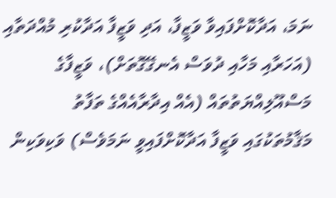ނަމަ، އަދާކޮށްފައިވާ ވަޒީފާ، އަދި ވަޒީފާ އަދާކުރި މުއްދަތާއި (އަހަރާއި މަހާއި ދުވަސް އެނގޭގޮތަށް)، ވަޒީފާގެ މަސްއޫލިއްޔަތުތައް (އެއް އިދާރާއެއްގެ ތަފާތު މަޤާމުތަކުގައި ވަޒީފާ އަދާކޮށްފައިވީ ނަމަވެސް) ވަކިވަކިން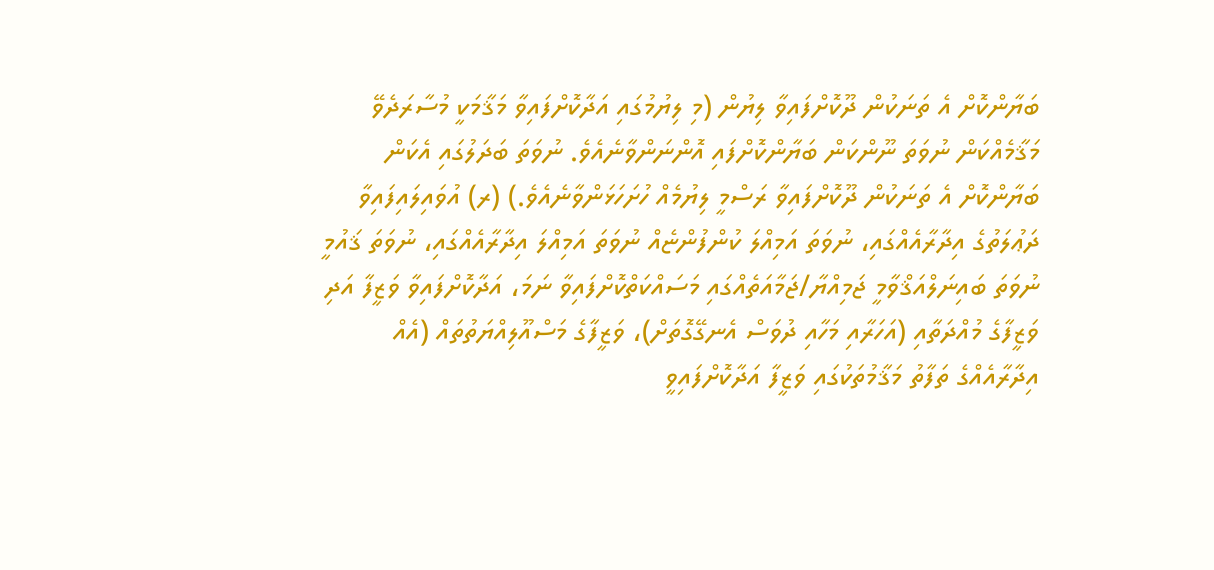ބަޔާންކޮށް އެ ތަނަކުން ދޫކޮށްފައިވާ ލިޔުން (މި ލިޔުމުގައި އަދާކޮށްފައިވާ މަޤާމަކީ މުސާރަދެވޭ މަޤާމެއްކަން ނުވަތަ ނޫންކަން ބަޔާންކޮށްފައި އޮންނަންވާނެއެވެ. ނުވަތަ ބަދަލުގައި އެކަން ބަޔާންކޮށް އެ ތަނަކުން ދޫކޮށްފައިވާ ރަސްމީ ލިޔުމެއް ހުށަހަޅަންވާނެއެވެ.) (ރ) އުވައިލައިފައިވާ ދަޢުލަތުގެ އިދާރާއެއްގައި، ނުވަތަ އަމިއްލަ ކުންފުންޏެއް ނުވަތަ އަމިއްލަ އިދާރާއެއްގައި، ނުވަތަ ޤައުމީ ނުވަތަ ބައިނަލްއަޤްވާމީ ޖަމިއްޔާ/ޖަމާއަތެއްގައި މަސައްކަތްކޮށްފައިވާ ނަމަ، އަދާކޮށްފައިވާ ވަޒީފާ އަދި ވަޒީފާގެ މުއްދަތާއި (އަހަރާއި މަހާއި ދުވަސް އެނގޭގޮތަށް)، ވަޒީފާގެ މަސްއޫލިއްޔަތުތައް (އެއް އިދާރާއެއްގެ ތަފާތު މަޤާމުތަކުގައި ވަޒީފާ އަދާކޮށްފައިވީ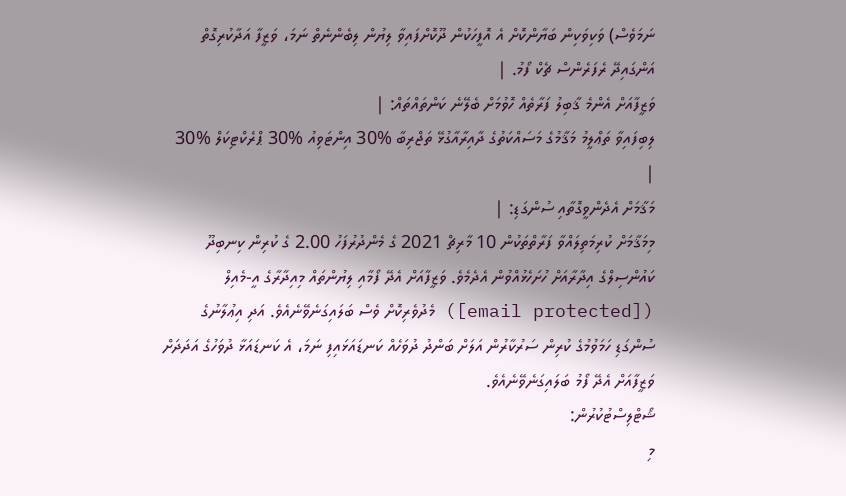ނަމަވެސް) ވަކިވަކިން ބަޔާންކޮށް އެ އޮފީހަކުން ދޫކޮށްފައިވާ ލިޔުން ލިބެންނެތް ނަމަ، ވަޒީފާ އަދާކުރިގޮތް އަންގައިދޭ ރެފަރެންސް ޗެކް ފޯމު. |
ވަޒީފާއަށް އެންމެ ޤާބިލު ފަރާތެއް ހޮވުމަށް ބެލޭނެ ކަންތައްތައް: |
ލިބިފައިވާ ތަޢްލީމު މަޤާމުގެ މަސައްކަތުގެ ދާއިރާއާގުޅޭ ތަޖްރިބާ %30 އިންޓަވިއު %30 ޕްރެކްޓިކަލް %30 |
މަޤާމަށް އެދެންވީގޮތާއި ސުންގަޑި: |
މިމަޤާމަށް ކުރިމަތިލައްވާ ފަރާތްތަކުން 10 މާރިޗް 2021 ގެ މެންދުރުފަހު 2.00 ގެ ކުރިން ކިނބިދޫ ކައުންސިލްގެ އިދާރާއަށް ހުށަހެޅުއްވުން އެދެމެވެ. ވަޒީފާއަށް އެދޭ ފޯމާއި ލިޔުންތައް މިއިދާރާގެ އީ-މެއިލް ([email protected]) މެދުވެރިކޮށް ވެސް ބަލައިގަނެވޭނެއެވެ. އަދި އިޢުލާނުގެ ސުންގަޑި ހަމަވުމުގެ ކުރިން ސަރުކާރުން އަލަށް ބަންދު ދުވަހެއް ކަނޑައަޅައިފި ނަމަ، އެ ކަނޑައަޅާ ދުވަހުގެ އަދަދަށް ވަޒީފާއަށް އެދޭ ފޯމު ބަލައިގަނެވޭނެއެވެ.
ޝޯޓްލިސްޓުކުރުން:
މި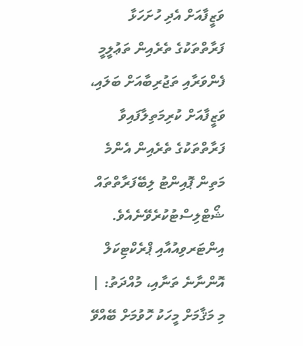ވަޒީފާއަށް އެދި ހުށަހަޅާ ފަރާތްތަކުގެ ތެރެއިން ތަޢުލީމީ ފެންވަރާއި ތަޖުރިބާއަށް ބަލައި، ވަޒީފާއަށް ކުރިމަތިލާފައިވާ ފަރާތްތަކުގެ ތެރެއިން އެންމެ މަތިން ޕޮއިންޓު ލިބޭފަރާތްތައް ޝޯޓްލިސްޓުކުރެވޭނެއެވެ.
އިންޓަރވިއުއާއި ޕްރެކްޓިކަލް އޮންނާނެ ތަނާއި، މުއްދަތު: |
މި މަޤާމަށް މީހަކު ހޮވުމަށް ބޭއްވޭ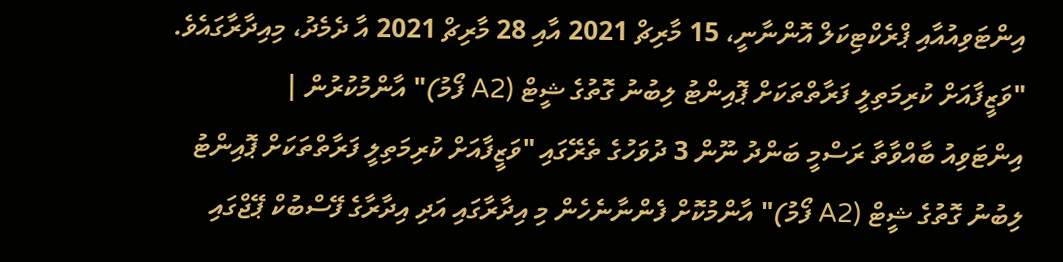އިންޓަވިއުއާއި ޕްރެކްޓިކަލް އޮންނާނީ، 15 މާރިޗް 2021 އާއި 28 މާރިޗް 2021 އާ ދެމެދު، މިއިދާރާގައެވެ.
"ވަޒީފާއަށް ކުރިމަތިލީ ފަރާތްތަކަށް ޕޮއިންޓު ލިބުނު ގޮތުގެ ޝީޓް (A2 ފޯމު)" އާންމުކުރުން |
އިންޓަވިއު ބާއްވާތާ ރަސްމީ ބަންދު ނޫން 3 ދުވަހުގެ ތެރޭގައި "ވަޒީފާއަށް ކުރިމަތިލީ ފަރާތްތަކަށް ޕޮއިންޓު ލިބުނު ގޮތުގެ ޝީޓް (A2 ފޯމު)" އާންމުކޮށް ފެންނާނެހެން މި އިދާރާގައި އަދި އިދާރާގެ ފޭސްބުކް ޕޭޖްގައި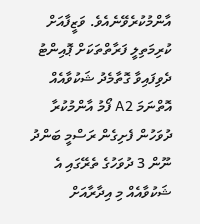އާންމުކުރެވޭނެއެވެ. ވަޒީފާއަށް ކުރިމަތިލީ ފަރާތްތަކަށް ޕޮއިންޓު ދެވިފައިވާ ގޮތާމެދު ޝަކުވާއެއް އޮތްނަމަ A2 ފޯމު އާންމުކުރާ ދުވަހުން ފެށިގެން ރަސްމީ ބަންދު ނޫން 3 ދުވަހުގެ ތެރޭގައި އެ ޝަކުވާއެއް މި އިދާރާއަށް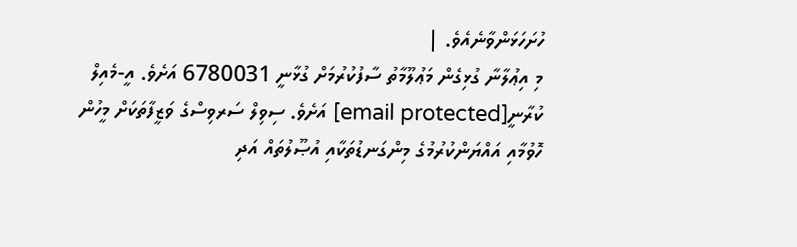ހުށަހަޅަންވާނެއެވެ. |
މި އިޢުލާނާ ގުޅިގެން މަޢުލޫމާތު ސާފުކުރުމަށް ގުޅާނީ 6780031 އަށެވެ. އީ-މެއިލް ކުރާނީ[email protected] އަށެވެ. ސިވިލް ސަރވިސްގެ ވަޒީފާތަކަށް މީހުން ހޮވުމާއި އައްޔަންކުރުމުގެ މިންގަނޑުތަކާއި އުޞޫލުތައް އަދި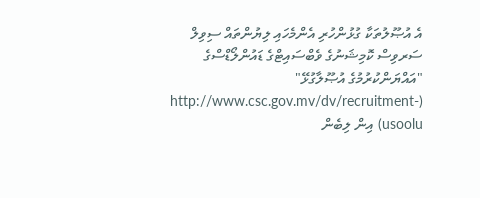އެ އުޞޫލުތަކާ ގުޅުންހުރި އެންމެހައި ލިޔުންތައް ސިވިލް ސަރވިސް ކޮމިޝަނުގެ ވެބްސައިޓްގެ ޑައުންލޯޑްސްގެ "އައްޔަންކުރުމުގެ އުޞޫލާގުޅޭ" (http://www.csc.gov.mv/dv/recruitment-usoolu) އިން ލިބެން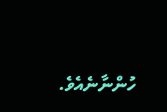ހުންނާނެއެވެ.